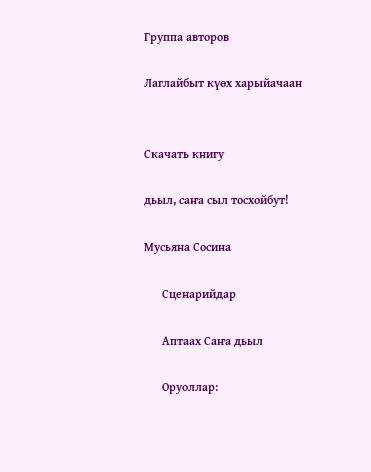Группа авторов

Лаглайбыт күөх харыйачаан


Скачать книгу

дьыл, саҥа сыл тосхойбут!

Мусьяна Сосина

      Сценарийдар

      Аптаах Саҥа дьыл

      Оруоллар: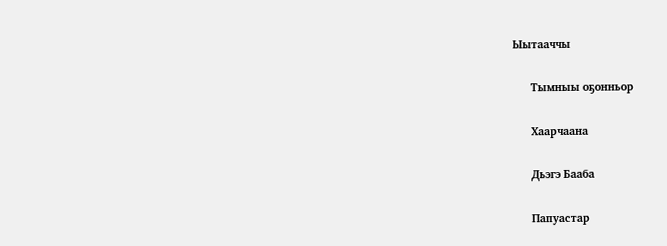Ыытааччы

      Тымныы оҕонньор

      Хаарчаана

      Дьэгэ Бааба

      Папуастар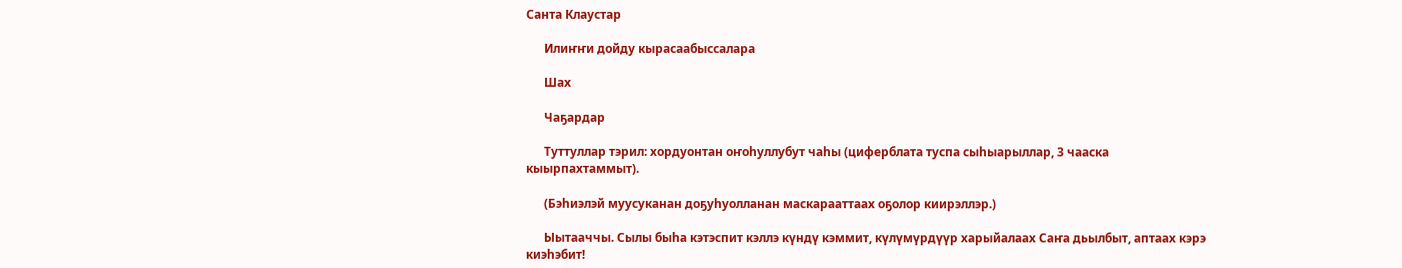Санта Клаустар

      Илиҥҥи дойду кырасаабыссалара

      Шах

      Чаҕардар

      Туттуллар тэрил: хордуонтан оҥоhуллубут чаhы (циферблата туспа сыhыарыллар, 3 чааска кыырпахтаммыт).

      (Бэhиэлэй муусуканан доҕуhуолланан маскарааттаах оҕолор киирэллэр.)

      Ыытааччы. Сылы быhа кэтэспит кэллэ күндү кэммит, күлүмүрдүүр харыйалаах Саҥа дьылбыт, аптаах кэрэ киэhэбит!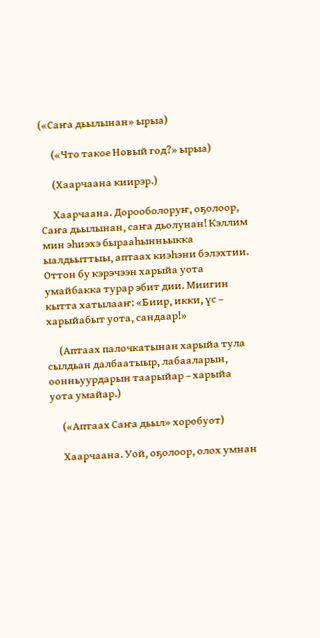(«Саҥа дьылынан» ырыа)

      («Что такое Новый год?» ырыа)

      (Хаарчаана киирэр.)

      Хаарчаана. Дорооболоруҥ, оҕолоор, Саҥа дьылынан, саҥа дьолунан! Кэллим мин эhиэхэ бырааhынньыкка ыалдьыттыы, аптаах киэhэни бэлэхтии. Оттон бу кэрэчээн харыйа уота умайбакка турар эбит дии. Миигин кытта хатылааҥ: «Биир, икки, үс – харыйабыт уота, сандаар!»

      (Аптаах палочкатынан харыйа тула сылдьан далбаатыыр, лабааларын, оонньуурдарын таарыйар – харыйа уота умайар.)

      («Аптаах Саҥа дьыл» хоробуот)

      Хаарчаана. Уой, оҕолоор, олох умнан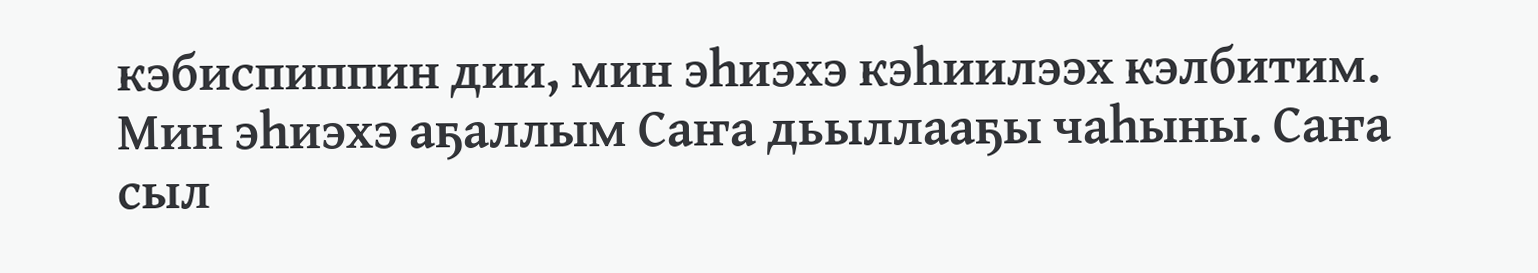кэбиспиппин дии, мин эhиэхэ кэhиилээх кэлбитим. Мин эhиэхэ аҕаллым Саҥа дьыллааҕы чаhыны. Саҥа сыл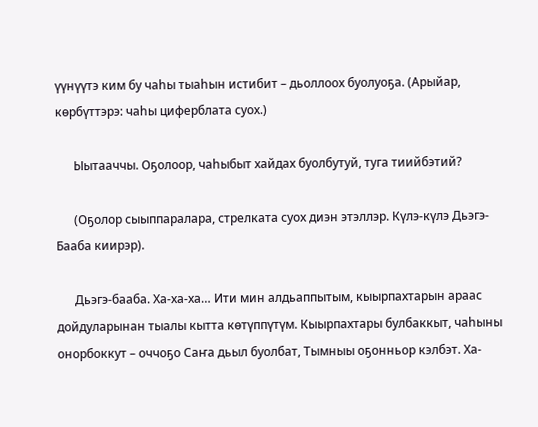үүнүүтэ ким бу чаhы тыаhын истибит – дьоллоох буолуоҕа. (Арыйар, көрбүттэрэ: чаhы циферблата суох.)

      Ыытааччы. Оҕолоор, чаhыбыт хайдах буолбутуй, туга тиийбэтий?

      (Оҕолор сыыппаралара, стрелката суох диэн этэллэр. Күлэ-күлэ Дьэгэ-Бааба киирэр).

      Дьэгэ-бааба. Ха-ха-ха… Ити мин алдьаппытым, кыырпахтарын араас дойдуларынан тыалы кытта көтүппүтүм. Кыырпахтары булбаккыт, чаhыны онорбоккут – оччоҕо Саҥа дьыл буолбат, Тымныы оҕонньор кэлбэт. Ха-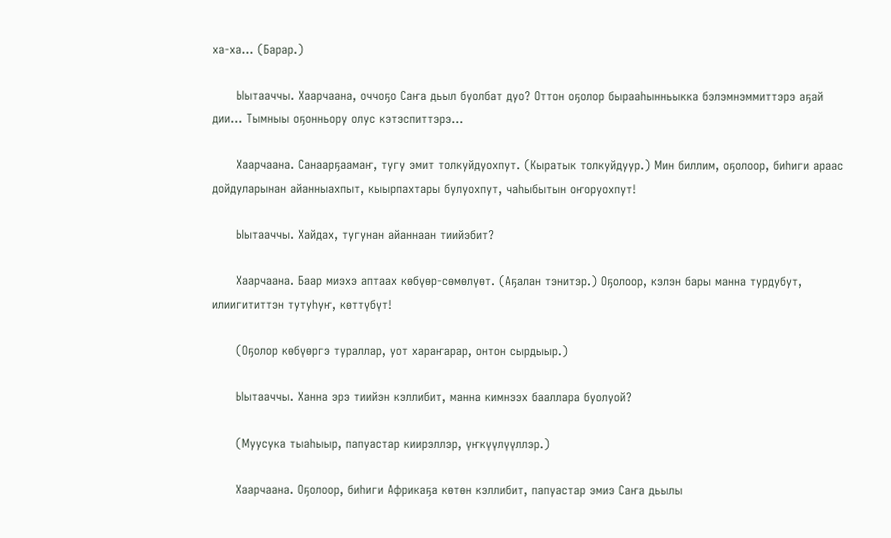ха-ха… (Барар.)

      Ыытааччы. Хаарчаана, оччоҕо Саҥа дьыл буолбат дуо? Оттон оҕолор бырааhынньыкка бэлэмнэммиттэрэ аҕай дии… Тымныы оҕонньору олус кэтэспиттэрэ…

      Хаарчаана. Санаарҕаамаҥ, тугу эмит толкуйдуохпут. (Кыратык толкуйдуур.) Мин биллим, оҕолоор, биһиги араас дойдуларынан айанныахпыт, кыырпахтары булуохпут, чаhыбытын оҥоруохпут!

      Ыытааччы. Хайдах, тугунан айаннаан тиийэбит?

      Хаарчаана. Баар миэхэ аптаах көбүөр-сөмөлүөт. (Аҕалан тэнитэр.) Оҕолоор, кэлэн бары манна турдубут, илиигититтэн тутуhуҥ, көттүбүт!

      (Оҕолор көбүөргэ тураллар, уот хараҥарар, онтон сырдыыр.)

      Ыытааччы. Ханна эрэ тиийэн кэллибит, манна кимнээх бааллара буолуой?

      (Муусука тыаhыыр, папуастар киирэллэр, үҥкүүлүүллэр.)

      Хаарчаана. Оҕолоор, биhиги Африкаҕа көтөн кэллибит, папуастар эмиэ Саҥа дьылы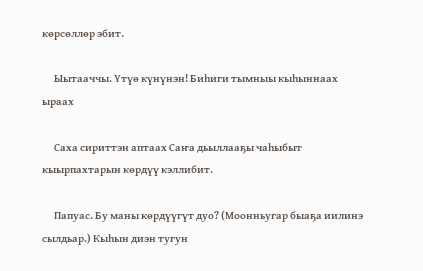көрсөллөр эбит.

      Ыытааччы. Үтүө күнүнэн! Биhиги тымныы кыhыннаах ыраах

      Саха сириттэн аптаах Саҥа дьыллааҕы чаhыбыт кыырпахтарын көрдүү кэллибит.

      Папуас. Бу маны көрдүүгүт дуо? (Моонньугар быаҕа иилинэ сылдьар.) Кыhын диэн тугун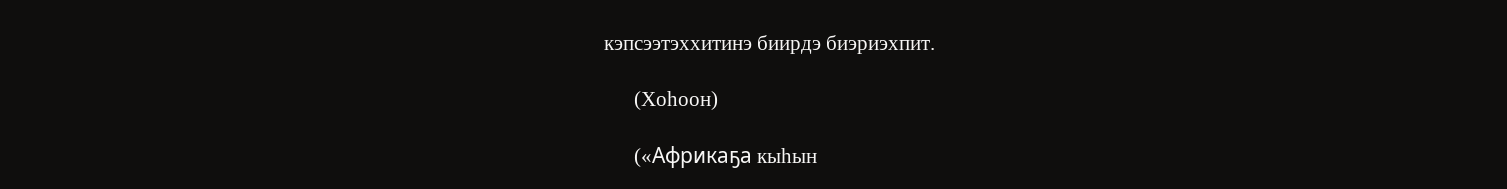кэпсээтэххитинэ биирдэ биэриэхпит.

      (Хоhоон)

      («Африкаҕа кыhын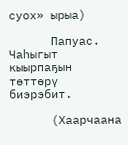суох» ырыа)

      Папуас. Чаhыгыт кыырпаҕын төттөрү биэрэбит.

      (Хаарчаана